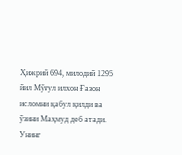Ҳижрий 694, милодий 1295 йил Мўғул илхон Ғазон исломни қабул қилди ва ўзини Маҳмуд деб атади. Унинг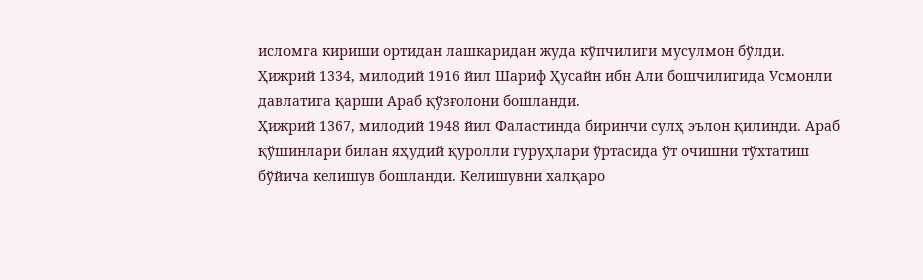исломга кириши ортидан лашкаридан жуда кўпчилиги мусулмон бўлди.
Ҳижрий 1334, милодий 1916 йил Шариф Ҳусайн ибн Али бошчилигида Усмонли давлатига қарши Араб қўзғолони бошланди.
Ҳижрий 1367, милодий 1948 йил Фаластинда биринчи сулҳ эълон қилинди. Араб қўшинлари билан яҳудий қуролли гуруҳлари ўртасида ўт очишни тўхтатиш бўйича келишув бошланди. Келишувни халқаро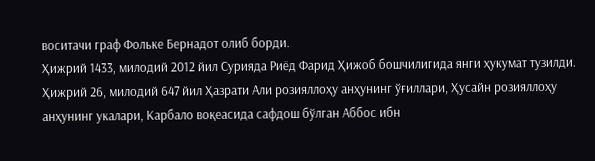воситачи граф Фольке Бернадот олиб борди.
Ҳижрий 1433, милодий 2012 йил Сурияда Риёд Фарид Ҳижоб бошчилигида янги ҳукумат тузилди.
Ҳижрий 26, милодий 647 йил Ҳазрати Али розияллоҳу анҳунинг ўғиллари, Ҳусайн розияллоҳу анҳунинг укалари, Карбало воқеасида сафдош бўлган Аббос ибн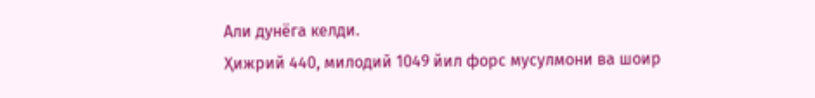Али дунёга келди.
Ҳижрий 440, милодий 1049 йил форс мусулмони ва шоир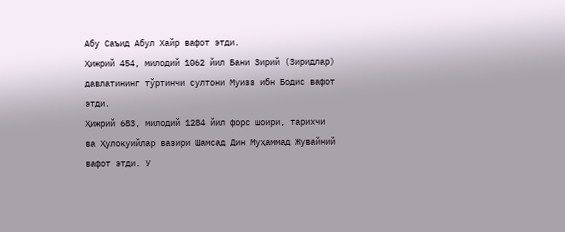Абу Саъид Абул Хайр вафот этди.
Ҳижрий 454, милодий 1062 йил Бани Зирий (Зиридлар) давлатининг тўртинчи султони Муизз ибн Бодис вафот этди.
Ҳижрий 683, милодий 1284 йил форс шоири, тарихчи ва Ҳулокуийлар вазири Шамсад Дин Муҳаммад Жувайний вафот этди. У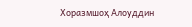Хоразмшоҳ Алоуддин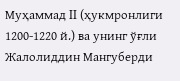Муҳаммад II (ҳукмронлиги 1200-1220 й.) ва унинг ўғли Жалолиддин Мангуберди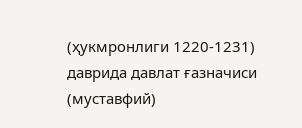(ҳукмронлиги 1220-1231) даврида давлат ғазначиси (муставфий)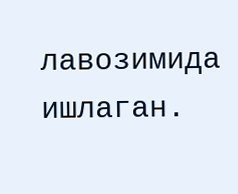лавозимида ишлаган.